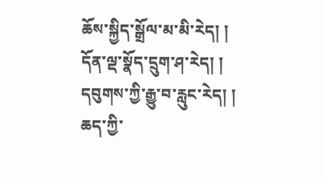ཆོས་སྐྱིད་སྒྲོལ་མ་མི་རེད། །
དོན་ལྡ་སྣོད་དྲུག་ཤ་རེད། །
དབུགས་ཀྱི་རྒྱུ་བ་རླུང་རེད། །
ཆད་ཀྱི་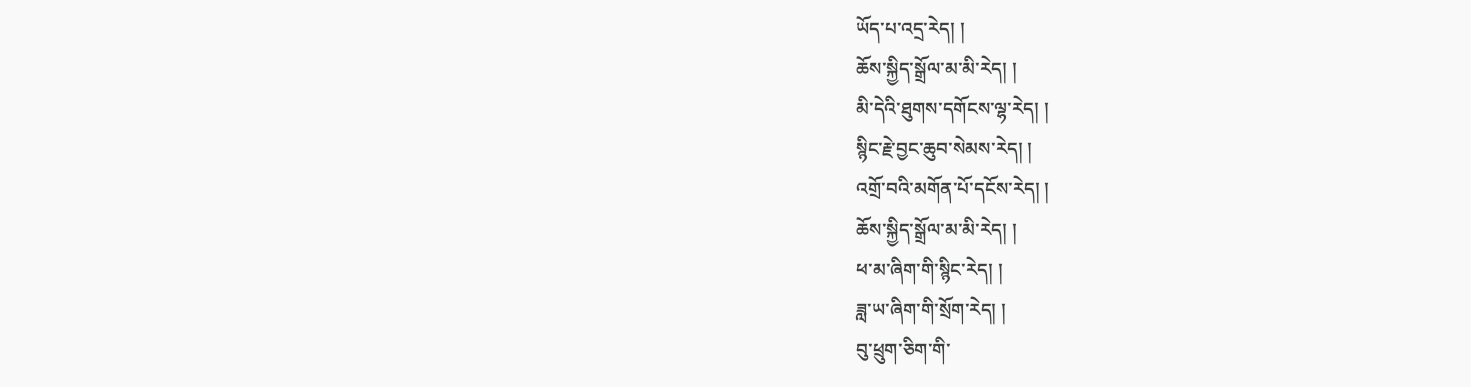ཡོད་པ་འདྲ་རེད། །
ཆོས་སྐྱིད་སྒྲོལ་མ་མི་རེད། །
མི་དེའི་ཐུགས་དགོངས་ལྷ་རེད། །
སྙིང་རྗེ་བྱང་ཆུབ་སེམས་རེད། །
འགྲོ་བའི་མགོན་པོ་དངོས་རེད། །
ཆོས་སྐྱིད་སྒྲོལ་མ་མི་རེད། །
ཕ་མ་ཞིག་གི་སྙིང་རེད། །
ཟླ་ཡ་ཞིག་གི་སྲོག་རེད། །
བུ་ཕྲུག་ཅིག་གི་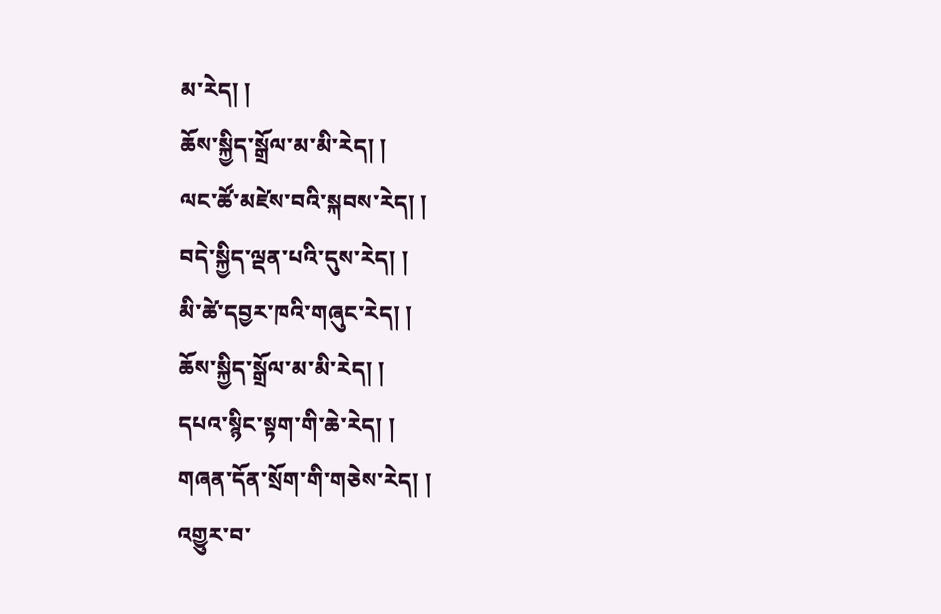མ་རེད། །
ཆོས་སྐྱིད་སྒྲོལ་མ་མི་རེད། །
ལང་ཚོ་མཛེས་བའི་སྐབས་རེད། །
བདེ་སྐྱིད་ལྡན་པའི་དུས་རེད། །
མི་ཚེ་དབྱར་ཁའི་གཞུང་རེད། །
ཆོས་སྐྱིད་སྒྲོལ་མ་མི་རེད། །
དཔའ་སྙིང་སྟག་གི་ཆེ་རེད། །
གཞན་དོན་སྲོག་གི་གཅེས་རེད། །
འགྱུར་བ་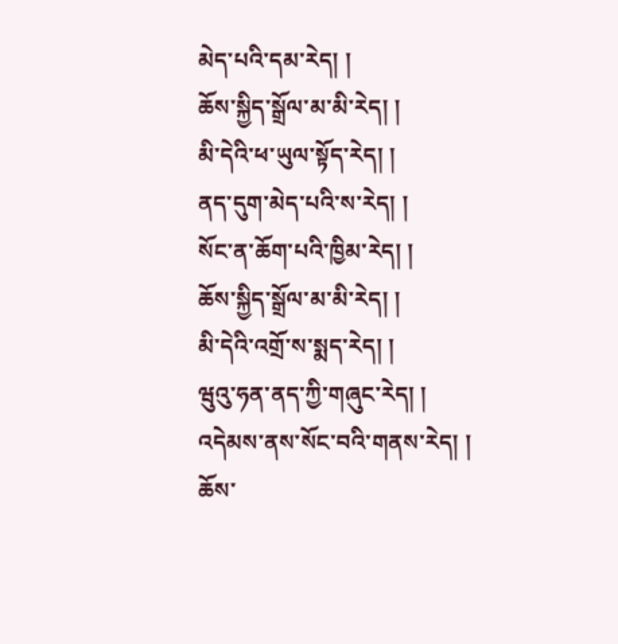མེད་པའི་དམ་རེད། །
ཆོས་སྐྱིད་སྒྲོལ་མ་མི་རེད། །
མི་དེའི་ཕ་ཡུལ་སྟོད་རེད། །
ནད་དུག་མེད་པའི་ས་རེད། །
སོང་ན་ཆོག་པའི་ཁྱིམ་རེད། །
ཆོས་སྐྱིད་སྒྲོལ་མ་མི་རེད། །
མི་དེའི་འགྲོ་ས་སྨད་རེད། །
ཝུའུ་ཧན་ནད་ཀྱི་གཞུང་རེད། །
འདེམས་ནས་སོང་བའི་གནས་རེད། །
ཆོས་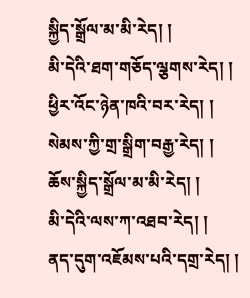སྐྱིད་སྒྲོལ་མ་མི་རེད། །
མི་དེའི་ཐག་གཅོད་ལྕགས་རེད། །
ཕྱིར་འོང་ཉེན་ཁའི་བར་རེད། །
སེམས་ཀྱི་གྲ་སྒྲིག་བརྒྱ་རེད། །
ཆོས་སྐྱིད་སྒྲོལ་མ་མི་རེད། །
མི་དེའི་ལས་ཀ་འཐབ་རེད། །
ནད་དུག་འཇོམས་པའི་དགྲ་རེད། །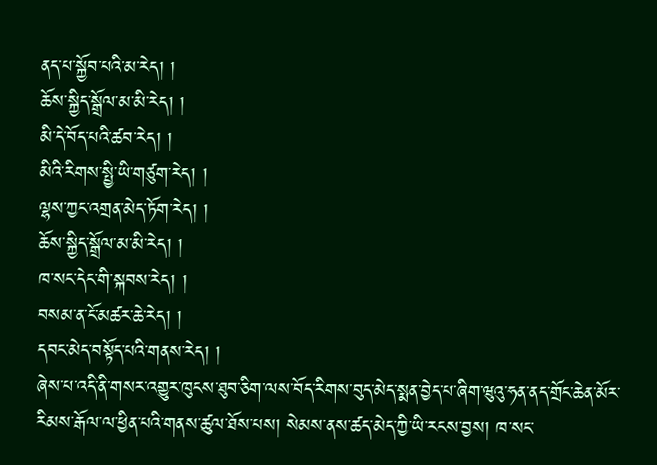ནད་པ་སྐྱོབ་པའི་མ་རེད། །
ཆོས་སྐྱིད་སྒྲོལ་མ་མི་རེད། །
མི་དེ་བོད་པའི་ཚབ་རེད། །
མིའི་རིགས་སྤྱི་ཡི་གཙུག་རེད། །
ལྷས་ཀྱང་འགྲན་མེད་ཏོག་རེད། །
ཆོས་སྐྱིད་སྒྲོལ་མ་མི་རེད། །
ཁ་སང་དེང་གི་སྐབས་རེད། །
བསམ་ན་ངོ་མཚར་ཆེ་རེད། །
དབང་མེད་བསྟོད་པའི་གནས་རེད། །
ཞེས་པ་འདི་ནི་གསར་འགྱུར་ཁུངས་ཐུབ་ཅིག་ལས་བོད་རིགས་བུད་མེད་སྨན་བྱེད་པ་ཞིག་ཝུའུ་ཧན་ནད་གྲོང་ཆེན་མོར་རིམས་རྒོལ་ལ་ཕྱིན་པའི་གནས་ཚུལ་ཐོས་པས། སེམས་ནས་ཚད་མེད་ཀྱི་ཡི་རངས་བྱས། ཁ་སང་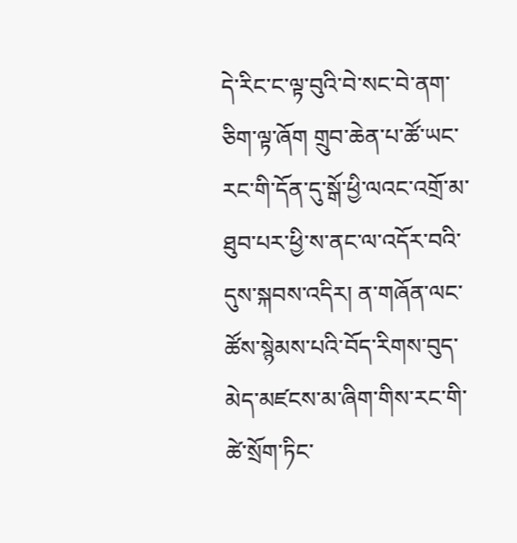དེ་རིང་ང་ལྟ་བུའི་བེ་སང་བེ་ནག་ཅིག་ལྟ་ཞོག གྲུབ་ཆེན་པ་ཚོ་ཡང་རང་གི་དོན་དུ་སྒོ་ཕྱི་ལའང་འགྲོ་མ་ཐུབ་པར་ཕྱི་ས་ནང་ལ་འདོར་བའི་དུས་སྐབས་འདིར། ན་གཞོན་ལང་ཚོས་སྙེམས་པའི་བོད་རིགས་བུད་མེད་མཛངས་མ་ཞིག་གིས་རང་གི་ཚེ་སྲོག་ཏིང་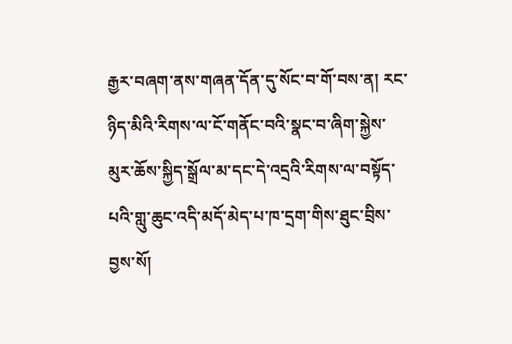རྒྱར་བཞག་ནས་གཞན་དོན་དུ་སོང་བ་གོ་བས་ན། རང་ཉིད་མིའི་རིགས་ལ་ངོ་གནོང་བའི་སྣང་བ་ཞིག་སྐྱེས་མུར་ཆོས་སྐྱིད་སྒྲོལ་མ་དང་དེ་འདྲའི་རིགས་ལ་བསྟོད་པའི་གླུ་ཆུང་འདི་མདོ་མེད་པ་ཁ་དྲག་གིས་ཐུང་བྲིས་བྱས་སོ།